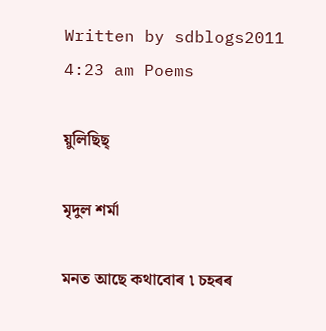Written by sdblogs2011 4:23 am Poems

য়ুলিছিছ্

মৃদুল শৰ্মা

মনত আছে কথাবোৰ ৷ চহৰৰ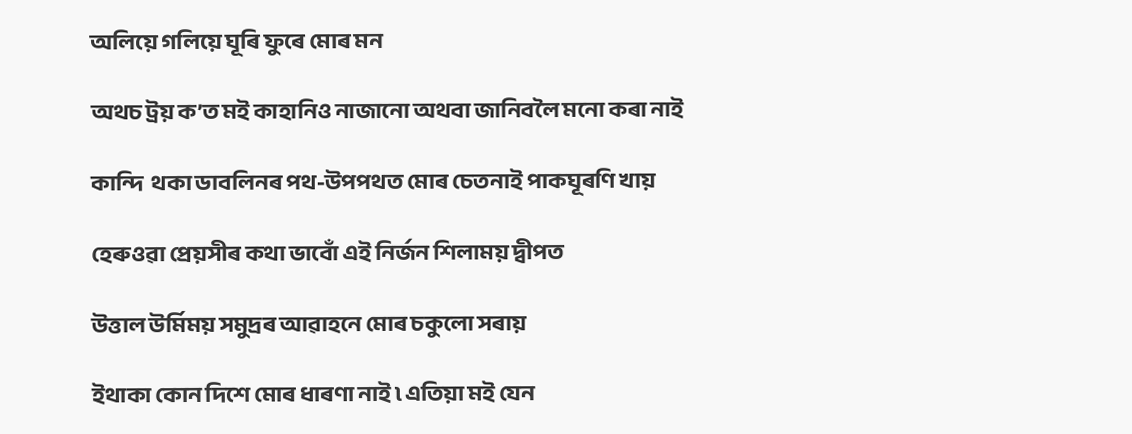অলিয়ে গলিয়ে ঘূৰি ফুৰে মোৰ মন

অথচ ট্ৰয় ক’ত মই কাহানিও নাজানো অথবা জানিবলৈ মনো কৰা নাই

কান্দি  থকা ডাবলিনৰ পথ-উপপথত মোৰ চেতনাই পাকঘূৰণি খায়

হেৰুওৱা প্ৰেয়সীৰ কথা ভাবোঁ এই নিৰ্জন শিলাময় দ্বীপত

উত্তাল উৰ্মিময় সমুদ্ৰৰ আৱাহনে মোৰ চকুলো সৰায়

ইথাকা কোন দিশে মোৰ ধাৰণা নাই ৷ এতিয়া মই যেন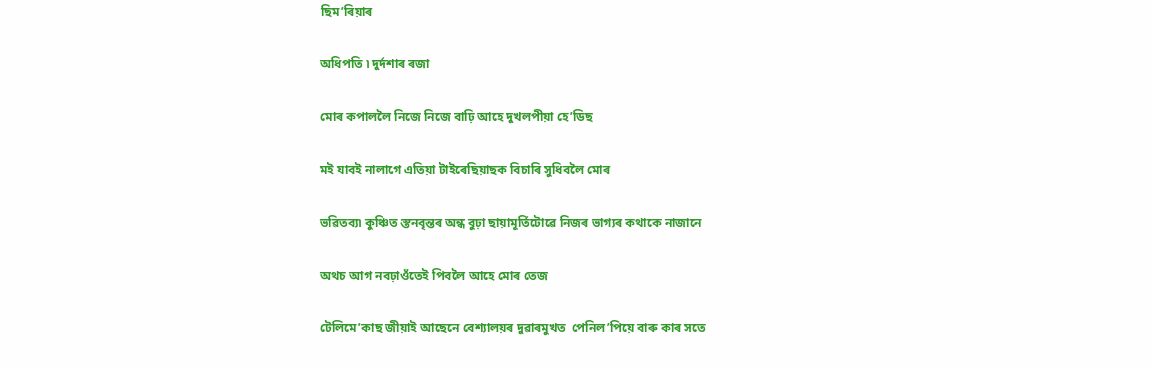ছিম’ৰিয়াৰ

অধিপতি ৷ দুৰ্দশাৰ ৰজা

মোৰ কপাললৈ নিজে নিজে বাঢ়ি আহে দুখলপীয়া হে’ডিছ

মই যাবই নালাগে এতিয়া টাইৰেছিয়াছক বিচাৰি সুধিবলৈ মোৰ

ভৱিতব্য৷ কুঞ্চিত স্তনবৃন্তৰ অন্ধ বুঢ়া ছায়ামূৰ্তিটোৱে নিজৰ ভাগ্যৰ কথাকে নাজানে

অথচ আগ নবঢ়াওঁতেই পিবলৈ আহে মোৰ তেজ

টেলিমে’কাছ জীয়াই আছেনে বেশ্যালয়ৰ দুৱাৰমুখত  পেনিল’পিয়ে বাৰু কাৰ সতে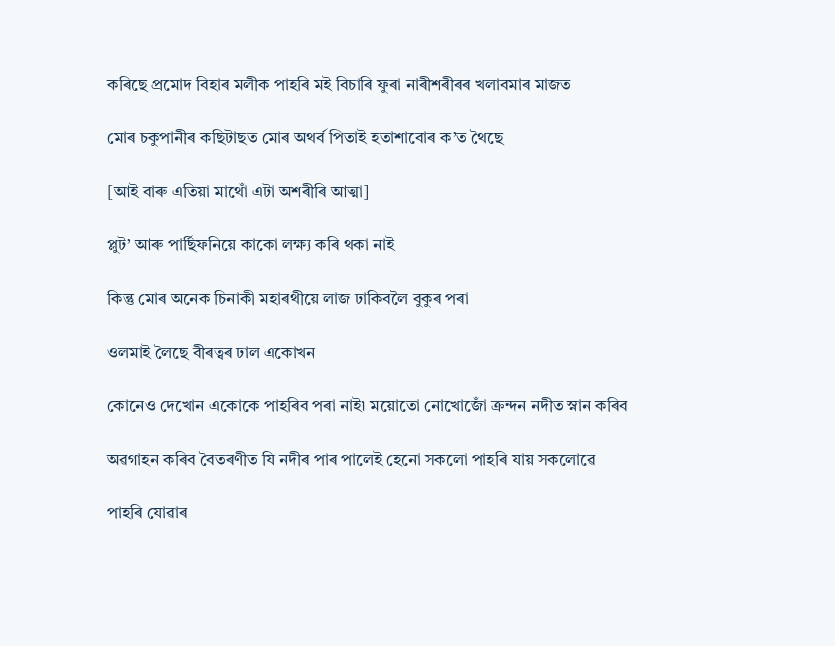কৰিছে প্ৰমোদ বিহাৰ মলীক পাহৰি মই বিচাৰি ফুৰা নাৰীশৰীৰৰ খলাবমাৰ মাজত

মোৰ চকুপানীৰ কছিটাছত মোৰ অথৰ্ব পিতাই হতাশাবোৰ ক’ত থৈছে

[আই বাৰু এতিয়া মাথোঁ এটা অশৰীৰি আত্মা]

প্লুট’ আৰু পাৰ্ছিফনিয়ে কাকো লক্ষ্য কৰি থকা নাই

কিন্তু মোৰ অনেক চিনাকী মহাৰথীয়ে লাজ ঢাকিবলৈ বুকুৰ পৰা

ওলমাই লৈছে বীৰত্বৰ ঢাল একোখন

কোনেও দেখোন একোকে পাহৰিব পৰা নাই৷ ময়োতো নোখোজোঁ ক্ৰন্দন নদীত স্নান কৰিব

অৱগাহন কৰিব বৈতৰণীত যি নদীৰ পাৰ পালেই হেনো সকলো পাহৰি যায় সকলোৱে

পাহৰি যোৱাৰ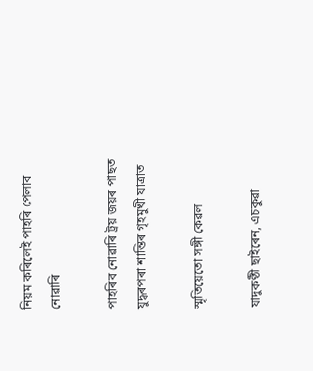নিয়ম কৰিলেই পাহৰি পেলাব নোৱাৰি

পাহৰিব নোৱাৰি ট্ৰয় জয়ৰ পাছত যুদ্ধৰপৰা শান্তিৰ গৃহমুখী যাত্ৰাত

স্মৃতিয়েতো সঙ্গী কেৱল

যাদুকণ্ঠী ছাইৰেন, এচকুৱা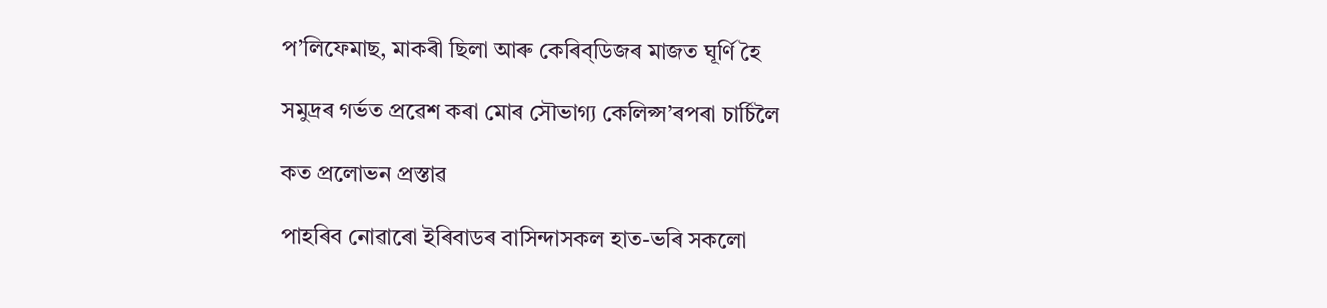প’লিফেমাছ, মাকৰী ছিলা আৰু কেৰিব্‌ডিজৰ মাজত ঘূৰ্ণি হৈ

সমুদ্ৰৰ গৰ্ভত প্ৰৱেশ কৰা মোৰ সৌভাগ্য কেলিপ্স’ৰপৰা চাৰ্চিলৈ

কত প্ৰলোভন প্ৰস্তাৱ

পাহৰিব নোৱাৰো ইৰিবাডৰ বাসিন্দাসকল হাত-ভৰি সকলো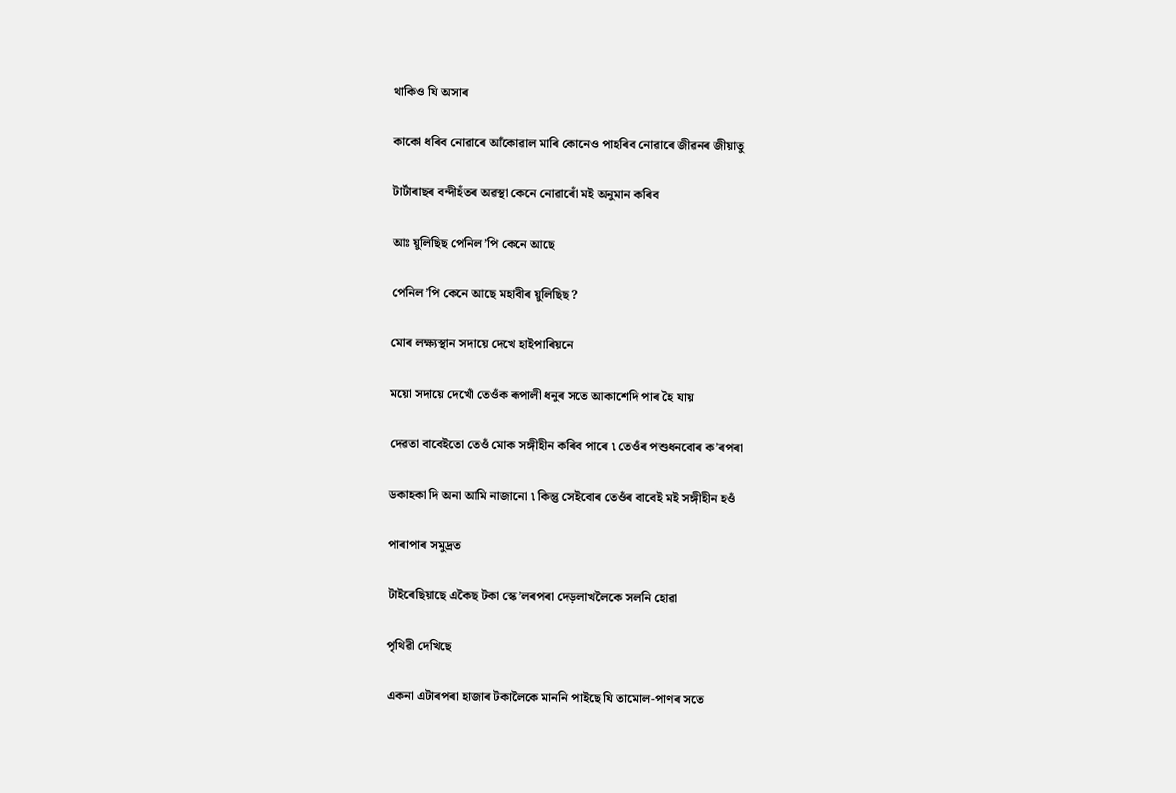থাকিও যি অসাৰ

কাকো ধৰিব নোৱাৰে আঁকোৱাল মাৰি কোনেও পাহৰিব নোৱাৰে জীৱনৰ জীয়াতু

টাৰ্টাৰাছৰ বন্দীহঁতৰ অৱস্থা কেনে নোৱাৰোঁ মই অনুমান কৰিব

আঃ য়ুলিছিছ পেনিল’পি কেনে আছে

পেনিল’পি কেনে আছে মহাবীৰ য়ুলিছিছ ?

মোৰ লক্ষ্যস্থান সদায়ে দেখে হাইপাৰিয়নে

ময়ো সদায়ে দেখোঁ তেওঁক ৰূপালী ধনুৰ সতে আকাশেদি পাৰ হৈ যায়

দেৱতা বাবেইতো তেওঁ মোক সঙ্গীহীন কৰিব পাৰে ৷ তেওঁৰ পশুধনবোৰ ক’ৰপৰা

ডকাহকা দি অনা আমি নাজানো ৷ কিন্তু সেইবোৰ তেওঁৰ বাবেই মই সঙ্গীহীন হওঁ

পাৰাপাৰ সমুদ্ৰত

টাইৰেছিয়াছে একৈছ টকা স্কে’লৰপৰা দেড়লাখলৈকে সলনি হোৱা

পৃথিৱী দেখিছে

একনা এটাৰপৰা হাজাৰ টকালৈকে মাননি পাইছে যি তামোল-পাণৰ সতে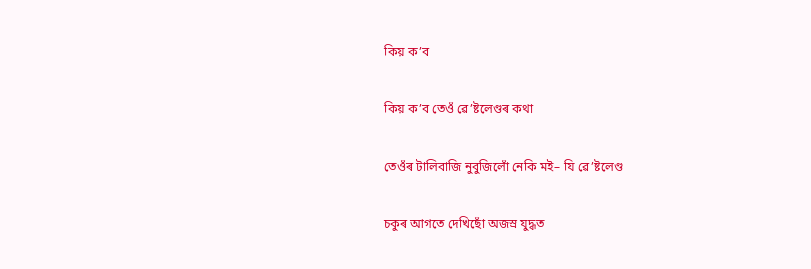কিয় ক’ব

কিয় ক’ব তেওঁ ৱে’ষ্টলেণ্ডৰ কথা

তেওঁৰ টালিবাজি নুবুজিলোঁ নেকি মই– যি ৱে’ষ্টলেণ্ড

চকুৰ আগতে দেখিছোঁ অজস্ৰ যুদ্ধত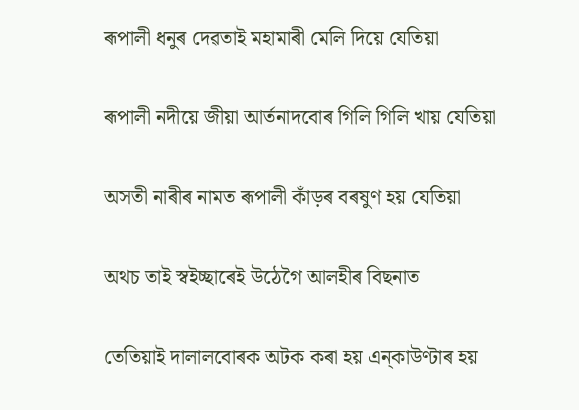ৰূপালী ধনুৰ দেৱতাই মহামাৰী মেলি দিয়ে যেতিয়া

ৰূপালী নদীয়ে জীয়া আৰ্তনাদবোৰ গিলি গিলি খায় যেতিয়া

অসতী নাৰীৰ নামত ৰূপালী কাঁড়ৰ বৰষুণ হয় যেতিয়া

অথচ তাই স্বইচ্ছাৰেই উঠেগৈ আলহীৰ বিছনাত

তেতিয়াই দালালবোৰক অটক কৰা হয় এন্‌কাউণ্টাৰ হয়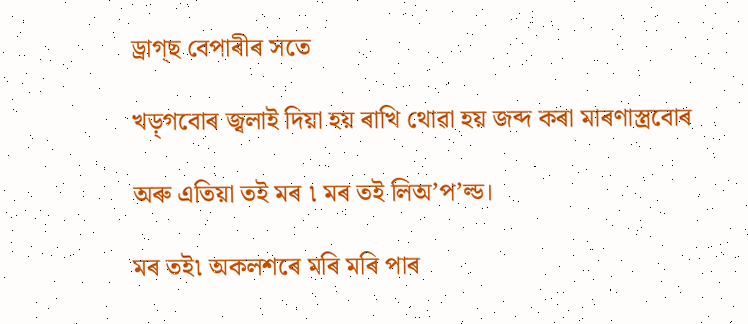ড্ৰাগ্‌ছ বেপাৰীৰ সতে

খড়্‌গবোৰ জ্বলাই দিয়া হয় ৰাখি থোৱা হয় জব্দ কৰা মাৰণাস্ত্ৰবোৰ

অৰু এতিয়া তই মৰ ৷ মৰ তই লিঅ’প’ল্ড।

মৰ তই৷ অকলশৰে মৰি মৰি পাৰ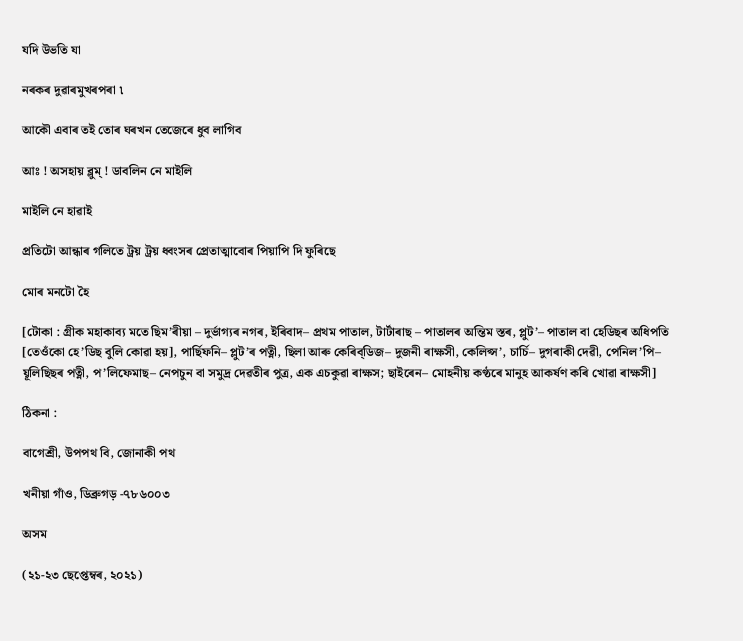যদি উভতি যা

নৰকৰ দুৱাৰমুখৰপৰা ৷

আকৌ এবাৰ তই তোৰ ঘৰখন তেজেৰে ধুব লাগিব

আঃ ! অসহায় ব্লুম্‌ ! ডাবলিন নে মাইলি

মাইলি নে হাৱাই

প্ৰতিটো আন্ধাৰ গলিতে ট্ৰয় ট্ৰয় ধ্বংসৰ প্ৰেতাত্মাবোৰ পিয়াপি দি ফুৰিছে

মোৰ মনটো হৈ

[টোকা : গ্ৰীক মহাকাব্য মতে ছিম’ৰীয়া – দুৰ্ভাগ্যৰ নগৰ, ইৰিবাদ– প্ৰথম পাতাল, টাৰ্টাৰাছ – পাতালৰ অন্তিম স্তৰ, প্লুট’– পাতাল বা হেডিছৰ অধিপতি [তেওঁকো হে’ডিছ বুলি কোৱা হয়], পাৰ্ছিফনি– প্লুট’ৰ পত্নী, ছিলা আৰু কেৰিব্‌ডিজ– দুজনী ৰাক্ষসী, কেলিপ্স’, চাৰ্চি– দুগৰাকী দেৱী, পেনিল’পি– য়ূলিছিছৰ পত্নী, প’লিফেমাছ– নেপচুন বা সমুদ্ৰ দেৱতীৰ পুত্ৰ, এক এচকুৱা ৰাক্ষস; ছাইৰেন– মোহনীয় কণ্ঠৰে মানুহ আকৰ্ষণ কৰি খোৱা ৰাক্ষসী]

ঠিকনা :

বাগেশ্ৰী, উপপথ বি, জোনাকী পথ

খনীয়া গাঁও, ডিব্ৰুগড় -৭৮৬০০৩

অসম

(২১-২৩ ছেপ্তেম্বৰ, ২০২১)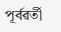পূৰ্বৱৰ্তী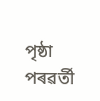পৃষ্ঠা পৰৱৰ্তী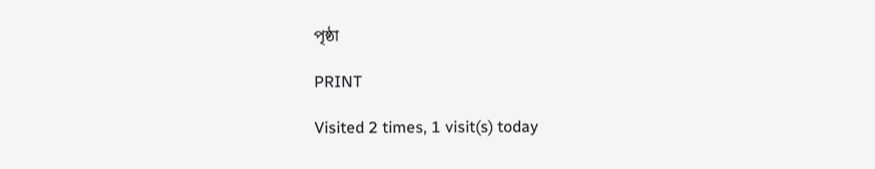পৃষ্ঠা

PRINT

Visited 2 times, 1 visit(s) today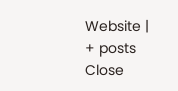Website |  + posts
Close